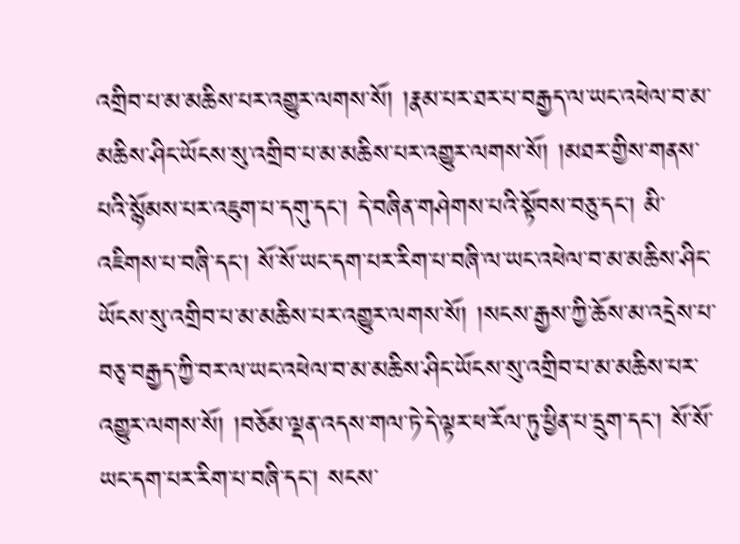འགྲིབ་པ་མ་མཆིས་པར་འགྱུར་ལགས་སོ། །རྣམ་པར་ཐར་པ་བརྒྱད་ལ་ཡང་འཕེལ་བ་མ་མཆིས་ཤིང་ཡོངས་སུ་འགྲིབ་པ་མ་མཆིས་པར་འགྱུར་ལགས་སོ། །མཐར་གྱིས་གནས་པའི་སྙོམས་པར་འཇུག་པ་དགུ་དང་། དེ་བཞིན་གཤེགས་པའི་སྟོབས་བཅུ་དང་། མི་འཇིགས་པ་བཞི་དང་། སོ་སོ་ཡང་དག་པར་རིག་པ་བཞི་ལ་ཡང་འཕེལ་བ་མ་མཆིས་ཤིང་ཡོངས་སུ་འགྲིབ་པ་མ་མཆིས་པར་འགྱུར་ལགས་སོ། །སངས་རྒྱས་ཀྱི་ཆོས་མ་འདྲེས་པ་བཅྭ་བརྒྱད་ཀྱི་བར་ལ་ཡང་འཕེལ་བ་མ་མཆིས་ཤིང་ཡོངས་སུ་འགྲིབ་པ་མ་མཆིས་པར་འགྱུར་ལགས་སོ། །བཅོམ་ལྡན་འདས་གལ་ཏེ་དེ་ལྟར་ཕ་རོལ་ཏུ་ཕྱིན་པ་དྲུག་དང་། སོ་སོ་ཡང་དག་པར་རིག་པ་བཞི་དང་། སངས་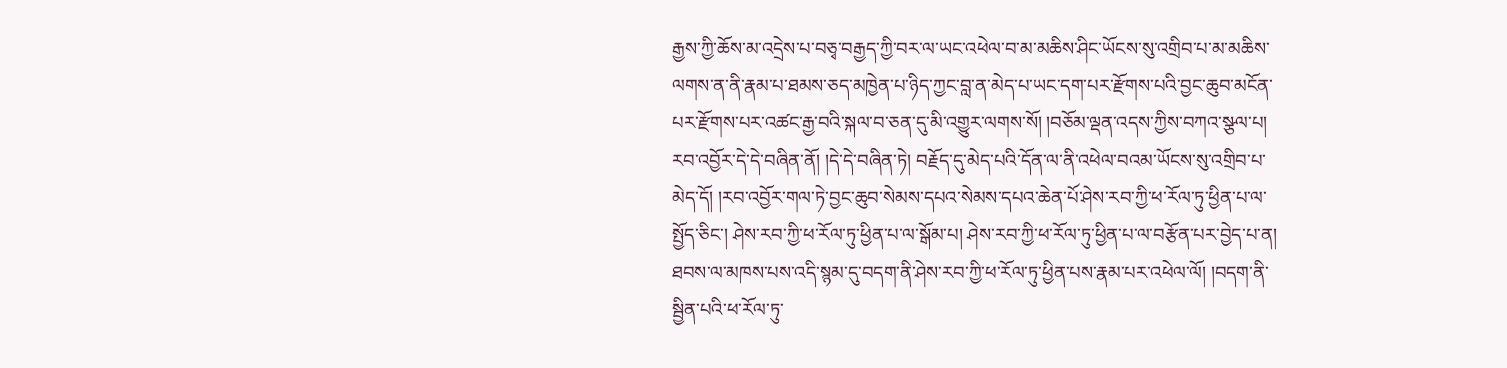རྒྱས་ཀྱི་ཆོས་མ་འདྲེས་པ་བཅྭ་བརྒྱད་ཀྱི་བར་ལ་ཡང་འཕེལ་བ་མ་མཆིས་ཤིང་ཡོངས་སུ་འགྲིབ་པ་མ་མཆིས་ལགས་ན་ནི་རྣམ་པ་ཐམས་ཅད་མཁྱེན་པ་ཉིད་ཀྱང་བླ་ན་མེད་པ་ཡང་དག་པར་རྫོགས་པའི་བྱང་ཆུབ་མངོན་པར་རྫོགས་པར་འཚང་རྒྱ་བའི་སྐལ་བ་ཅན་དུ་མི་འགྱུར་ལགས་སོ། །བཅོམ་ལྡན་འདས་ཀྱིས་བཀའ་སྩལ་པ། རབ་འབྱོར་དེ་དེ་བཞིན་ནོ། །དེ་དེ་བཞིན་ཏེ། བརྗོད་དུ་མེད་པའི་དོན་ལ་ནི་འཕེལ་བའམ་ཡོངས་སུ་འགྲིབ་པ་མེད་དོ། །རབ་འབྱོར་གལ་ཏེ་བྱང་ཆུབ་སེམས་དཔའ་སེམས་དཔའ་ཆེན་པོ་ཤེས་རབ་ཀྱི་ཕ་རོལ་ཏུ་ཕྱིན་པ་ལ་སྤྱོད་ཅིང་། ཤེས་རབ་ཀྱི་ཕ་རོལ་ཏུ་ཕྱིན་པ་ལ་སྒོམ་པ། ཤེས་རབ་ཀྱི་ཕ་རོལ་ཏུ་ཕྱིན་པ་ལ་བརྩོན་པར་བྱེད་པ་ན། ཐབས་ལ་མཁས་པས་འདི་སྙམ་དུ་བདག་ནི་ཤེས་རབ་ཀྱི་ཕ་རོལ་ཏུ་ཕྱིན་པས་རྣམ་པར་འཕེལ་ལོ། །བདག་ནི་སྦྱིན་པའི་ཕ་རོལ་ཏུ་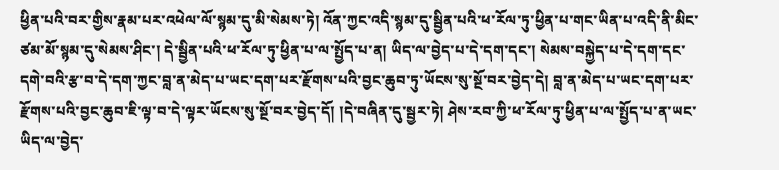ཕྱིན་པའི་བར་གྱིས་རྣམ་པར་འཕེལ་ལོ་སྙམ་དུ་མི་སེམས་ཏེ། འོན་ཀྱང་འདི་སྙམ་དུ་སྦྱིན་པའི་ཕ་རོལ་ཏུ་ཕྱིན་པ་གང་ཡིན་པ་འདི་ནི་མིང་ཙམ་མོ་སྙམ་དུ་སེམས་ཤིང་། དེ་སྦྱིན་པའི་ཕ་རོལ་ཏུ་ཕྱིན་པ་ལ་སྤྱོད་པ་ན། ཡིད་ལ་བྱེད་པ་དེ་དག་དང་། སེམས་བསྐྱེད་པ་དེ་དག་དང་དགེ་བའི་རྩ་བ་དེ་དག་ཀྱང་བླ་ན་མེད་པ་ཡང་དག་པར་རྫོགས་པའི་བྱང་ཆུབ་ཏུ་ཡོངས་སུ་སྔོ་བར་བྱེད་དེ། བླ་ན་མེད་པ་ཡང་དག་པར་རྫོགས་པའི་བྱང་ཆུབ་ཇི་ལྟ་བ་དེ་ལྟར་ཡོངས་སུ་སྔོ་བར་བྱེད་དོ། །དེ་བཞིན་དུ་སྦྱར་ཏེ། ཤེས་རབ་ཀྱི་ཕ་རོལ་ཏུ་ཕྱིན་པ་ལ་སྤྱོད་པ་ན་ཡང་ཡིད་ལ་བྱེད་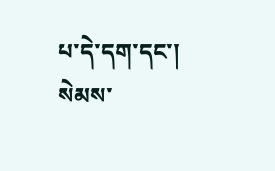པ་དེ་དག་དང་། སེམས་